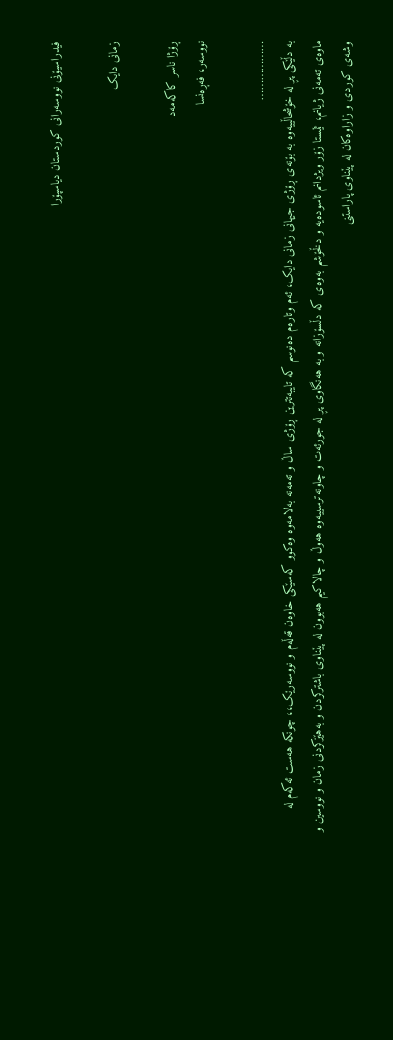فیدراسیۆنی نووسەرانی کوردستان دیاسپۆرا

زمانی دایک

ڕۆژا ناسر کاکەمەد
نووسەر، فەڕەنسا

………………
بە دڵێکی پڕ لە خۆشحاڵییەوە بە بۆنەی ڕۆژی جیهانی زمانی دایک، ئەم وتارەم دەنوسم کە تایبەتترین ڕۆژی ساڵ و تەمەنە بەلامەوە وەکوو کەسێکی خاوەن قەڵەم و نووسەرێک،، چونکە هەست ئەکەم لە ماوەی تەمەنی ژیانم، ئێستا زۆر ویژدانم ئاسودەیە و دڵخۆشم بەوەی کە دڵسۆزانە و بە هەنگاوی پڕ لە جورئەت و چاونەترسییەوە هەوڵ و چالاکیم هەبوون لە پێناوی باشترکردن و بەهێزکردنی زمان و نووسین و وشەی کوردی و زاراوەکان لە پێناوی پاراستنی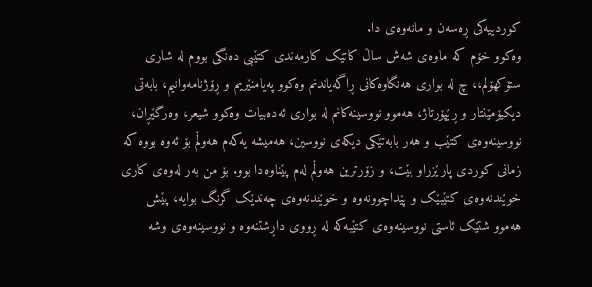کوردییەکی ڕەسەن و مانەوەی دا.
وەکوو خۆم کە ماوەی شەش ساڵ کاتێک کارمەندی کتێبی دەنگی بووم لە شاری ستۆکهۆلم،، چ لە بواری هەنگاوەکانی ڕاگەیاندنم وەکوو پەیامنێریم و ڕۆژنامەوانیم، بابەتی دیکیۆمێنتار و ڕێپۆرتاژ، هەموو نووسینەکانم لە بواری ئەدەبیات وەکوو شیعر، وەرگێڕان، نووسینەوەی کتێب و هەر بابەتێکی دیکەی نووسین، هەمیشە یەکەم هەوڵم بۆ ئەوە بووە کە زمانی کوردی پارێزراو بێت، و زۆرترین هەوڵم لەم پێناوەدا بوو. بۆ من بەر لەوەی کاری خوێندنەوەی کتێبێک و پێداچوونەوە و خوێندنەوەی چەندێک گرنگ بوایە، پێش هەموو شتێک ئاستی نووسینەوەی کتێبەکە لە ڕووی داڕشتنەوە و نووسینەوەی وشە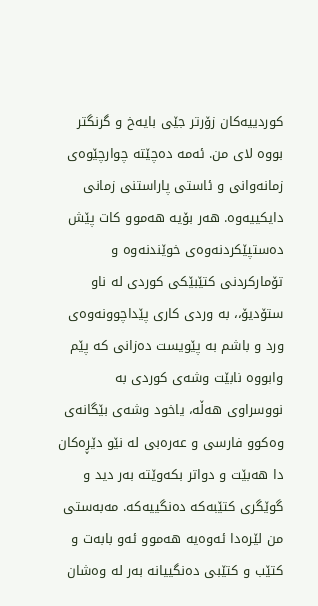کوردییەکان زۆرتر جێی بایەخ و گرنگتر بووە لای من. ئەمە دەچێتە چوارچێوەی زمانەوانی و ئاستی پاراستنی زمانی دایکییەوە. هەر بۆیە هەموو کات پێش دەستپێکردنەوەی خوێندنەوە و تۆمارکردنی کتێبێکی کوردی لە ناو ستۆدیۆ،، بە وردی کاری پێداچوونەوەی ورد و باشم بە پێویست دەزانی کە پێم وابووە نابێت وشەی کوردی بە نووسراوی هەڵە، یاخود وشەی بێگانەی وەکوو فارسی و عەرەبی لە نێو دێڕەکان دا هەبێت و دواتر بکەوێتە بەر دید و گوێگری کتێبەکە دەنگییەکە. مەبەستی من لێرەدا ئەوەیە هەموو ئەو بابەت و کتێب و کتێبی دەنگییانە بەر لە وەشان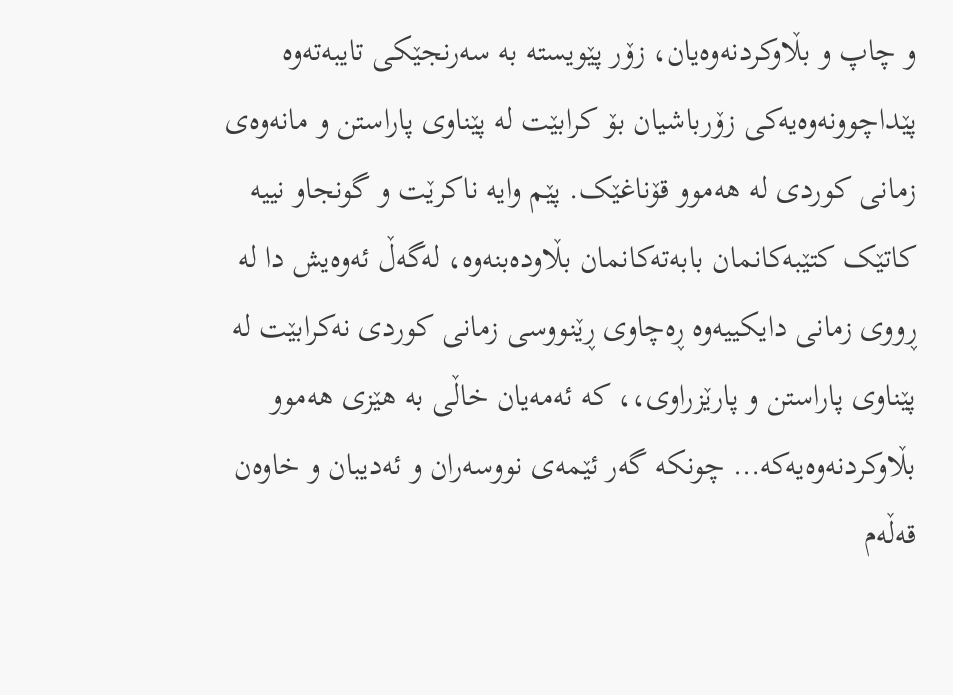و چاپ و بڵاوکردنەوەیان، زۆر پێویستە بە سەرنجێکی تایبەتەوە پێداچوونەوەیەکی زۆرباشیان بۆ کرابێت لە پێناوی پاراستن و مانەوەی زمانی کوردی لە هەموو قۆناغێک. پێم وایە ناکرێت و گونجاو نییە کاتێک کتێبەکانمان بابەتەکانمان بڵاودەبنەوە، لەگەڵ ئەوەیش دا لە ڕووی زمانی دایکییەوە ڕەچاوی ڕێنووسی زمانی کوردی نەکرابێت لە پێناوی پاراستن و پارێزراوی،، کە ئەمەیان خاڵی بە هێزی هەموو بڵاوکردنەوەیەکە… چونکە گەر ئێمەی نووسەران و ئەدیبان و خاوەن قەڵەم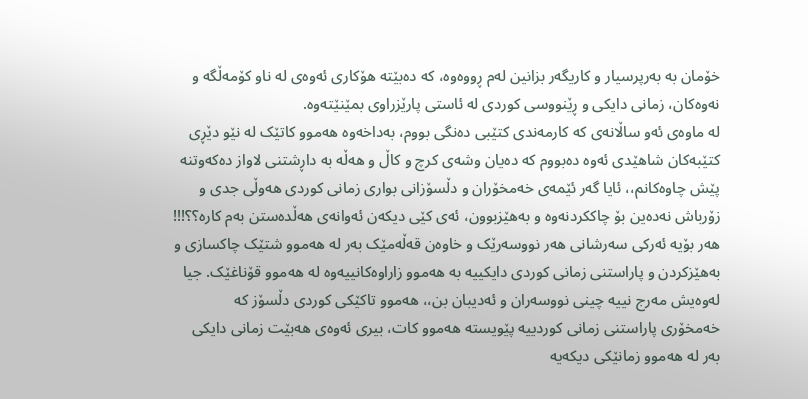خۆمان بە بەرپرسیار و کاریگەر بزانین لەم ڕووەوە، کە دەبێتە هۆکاری ئەوەی لە ناو کۆمەڵگە و نەوەکان، زمانی دایکی و ڕێنووسی کوردی لە ئاستی پارێزراوی بمێنێتەوە.
لە ماوەی ئەو ساڵانەی کە کارمەندی کتێبی دەنگی بووم، بەداخەوە هەموو کاتێک لە نێو دێڕی کتێبەکان شاهێدی ئەوە دەبووم کە دەیان وشەی کرچ و کاڵ و هەڵە بە داڕشتنی لاواز دەکەوتنە پێش چاوەکانم،، ئایا گەر ئێمەی خەمخۆران و دڵسۆزانی بواری زمانی کوردی هەوڵی جدی و زۆرباش نەدەین بۆ چاککردنەوە و بەهێزبوون، ئەی کێی دیکەن ئەوانەی هەڵدەستن بەم کارە؟؟!!!
هەر بۆیە ئەرکی سەرشانی هەر نووسەرێک و خاوەن قەڵەمێک بەر لە هەموو شتێک چاکسازی و بەهێزکردن و پاراستنی زمانی کوردی دایکییە بە هەموو زاراوەکانییەوە لە هەموو قۆناغێک. جیا لەوەیش مەرج نییە چینی نووسەران و ئەدیبان بن،، هەموو تاکێکی کوردی دڵسۆز کە خەمخۆری پاراستنی زمانی کوردییە پێویستە هەموو کات، بیری ئەوەی هەبێت زمانی دایکی بەر لە هەموو زمانێکی دیکەیە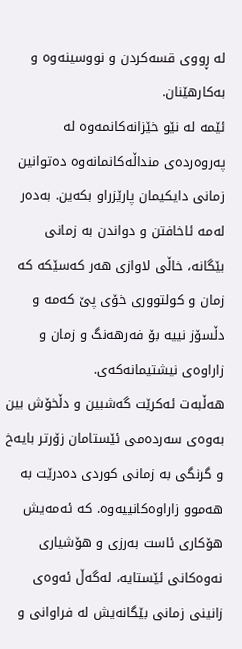لە ڕووی قسەکردن و نووسینەوە و بەکارهێنان.
ئێمە لە نێو خێزانەکانمەوە لە پەروەردەی منداڵەکانمانەوە دەتوانین زمانی دایکیمان پارێزراو بکەین. بەدەر لەمە ئاخافتن و دواندن بە زمانی بێگانە، خاڵی لاوازی هەر کەسێکە کە زمان و کولتووری خۆی پێ کەمە و دڵسۆز نییە بۆ فەرهەنگ و زمان و زاراوەی نیشتیمانەکەی.
هەڵبەت ئەکرێت گەشبین و دڵخۆش بین بەوەی سەردەمی ئێستامان زۆرتر بایەخ و گرنگی بە زمانی کوردی دەدرێت بە هەموو زاراوەکانییەوە. کە ئەمەیش هۆکاری ئاست بەرزی و هۆشیاری نەوەکانی ئێستایە، لەگەڵ ئەوەی زانینی زمانی بێگانەیش لە فراوانی و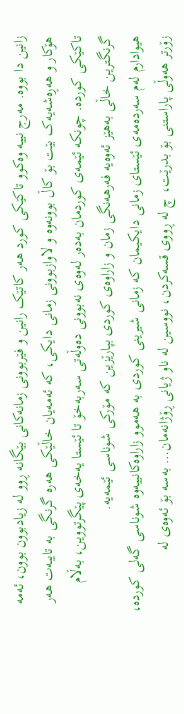زانین دا بووە. مەرج نییە وەکوو تاکێکی کورد هەر کاتێک رانین و فێربوونی زمانەکانی بێگانە ڕوو لە زیادبوون بوون، ئەمە هۆکار و هەڕەشەیەک بێت بۆ کاڵ بوونەوە و لاوازبوونی زمانی دایکی، کە ئەمەیان خاڵێکی هەرە گرنگی بە تایبەت هەر تاکێکی کوردە. چونکە ئێمەی کوردمان بەدەر لەوەی نەبوونی دەوڵەتی سەربەخۆ تا ئێستا یەخەی پێگرتووین، بەڵام گرنگترین خاڵی بەهێز ئەوەیە فەرهەنگی زمان و زاراوەی کوردی بپارێزین کە مۆرکی شوناسی ئێمەیە.
هیوادارم لەم سەردەمەی ئێستای زمانی دایکیمان کە زمانی شیرینی کوردی بە هەموو زاراوەکانییەوە شوناسی گەلی کوردە، زۆرتر هەوڵی پاراستنی بۆ بدرێت، چ لە ڕووی قسەکردن، نووسین لە ناو ژیانی ڕۆژانەمان… بەسە بۆ ئەوەی لە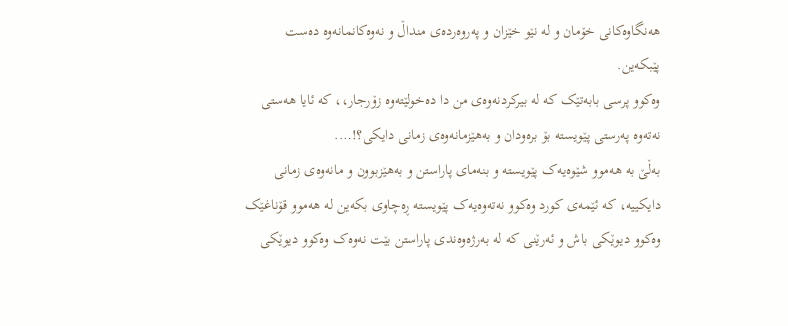هەنگاوەکانی خۆمان و لە نێو خێزان و پەروەردەی منداڵ و نەوەکانمانەوە دەست پێبکەین.
وەکوو پرسی بابەتێک کە لە بیرکردنەوەی من دا دەخولێتەوە زۆرجار،، کە ئایا هەستی نەتەوە پەرستی پێویستە بۆ برەودان و بەهێزمانەوەی زمانی دایکی؟!….
بەڵێ بە هەموو شێوەیەک پێویستە و بنەمای پاراستن و بەهێزبوون و مانەوەی زمانی دایکییە، کە ئێمەی کورد وەکوو نەتەوەیەک پێویستە ڕەچاوی بکەین لە هەموو قۆناغێک وەکوو دیوێکی باش و ئەرێنی کە لە بەرژەوەندی پاراستن بێت نەوەک وەکوو دیوێکی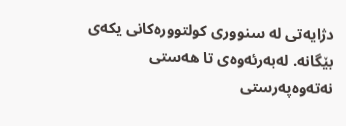دژایەتی لە سنووری کولتوورەکانی یکەی بێگانە. لەبەرئەوەی تا هەستی نەتەوەپەرستی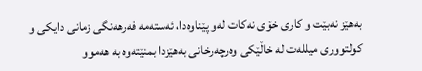بەهێز نەبێت و کاری خۆی نەکات لەو پێناوەدا، ئەستەمە فەرهەنگی زمانی دایکی و کولتووری میللەت لە خاڵێکی وەرچەرخانی بەهێزدا بمنێتەوە بە هەموو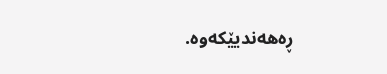ڕەهەندیێکەوە.